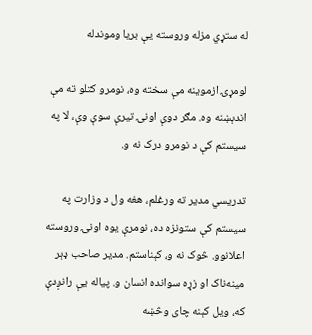له ستړي مزله وروسته یې بریا وموندله

لومړۍ ازموینه مې سخته وه، نومرو کتلو ته مې اندېښنه وه. مګر دوې اونۍ تیرې سوې وې، لا په سیستم کې د نومرو درک نه و.

تدریسي مدیر ته ورغلم، هغه ول د وزارت په سیستم کې ستونزه ده، نومرې یوه اونۍ وروسته اعلانوو. څوک نه و، کېناستم. مدیر صاحب ډېر مینه‌ناک او زړه سوانده انسان و. پیاله یې رانږدې که، ویل کېنه چای وڅښه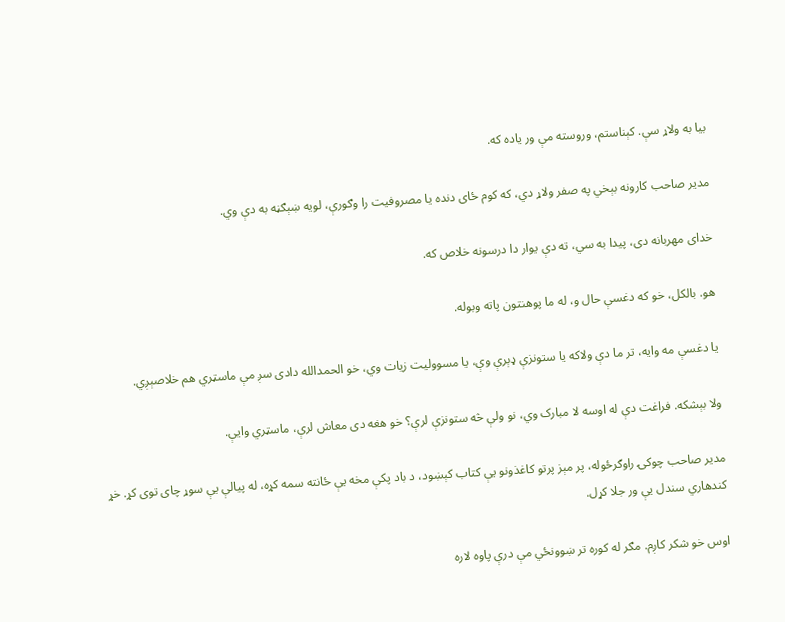بیا به ولاړ سې. کېناستم، وروسته مې ور یاده که.

مدیر صاحب کارونه بېخي په صفر ولاړ دي، که کوم ځای دنده یا مصروفیت را وګورې، لویه ښېګڼه به دې وي.

خدای مهربانه دی، پیدا به سي، ته دې یوار دا درسونه خلاص که.

هو. بالکل، خو که دغسې حال و، له ما پوهنتون پاته وبوله.

یا دغسې مه وایه، تر ما دې ولاکه یا ستونزې ډېرې وې، یا مسوولیت زیات وي، خو الحمدالله دادی سږ مې ماسټري هم خلاصېږي.

ولا بېشکه. فراغت دې له اوسه لا مبارک وي، نو ولې څه ستونزې لرې؟ خو هغه دی معاش لرې، ماسټري وایې.

مدیر صاحب چوکۍ راوګرځوله، پر مېز پرتو کاغذونو یې کتاب کېښود، د باد پکې مخه یې ځانته سمه کړه، له پیالې یې سوړ چای توی کړ. خړ کندهاري سندل یې ور جلا کړل.

اوس خو شکر کاږم. مګر له کوره تر ښوونځي مې درې پاوه لاره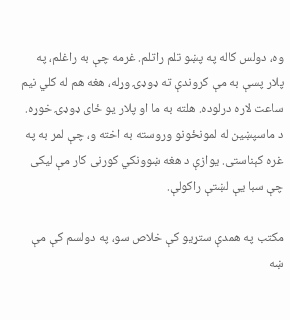وه، دولس کاله په پښو تلم راتلم. غرمه چې به راغلم، په پلار پسې به مې کروندې ته ډوډۍ وړله، هغه هم له کلي نیم ساعت لاره درلوده. هلته به ما او پلار یو ځای ډوډۍ خوړه. د ماسپښین له لمونځونو وروسته به اخته و، چې لمر به په غره کېناستی. یوازې د هغه ښوونکي کورنی کار مې لیکی چې سبا یې لښتې راکولې.

مکتب په همدې ستړیو کې خلاص سو، په دولسم کې مې ښه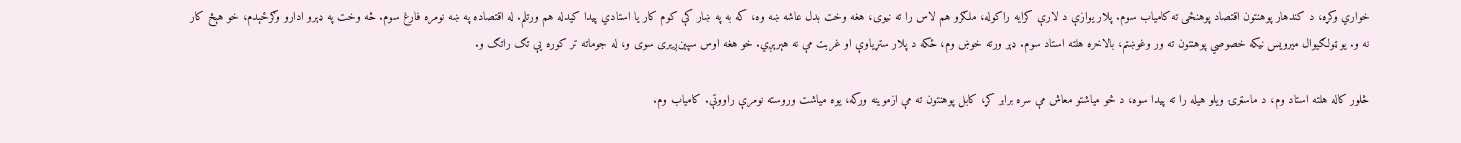خواري وکړه، د کندهار پوهنتون اقتصاد پوهنځی ته کامیاب سوم. پلار یوازې د لارې کرایه راکوله، ملګرو هم لاس را ته نیوی، هغه وخت بدل عاشه ښه وه، که به په ښار کې کوم کار یا استادي پیدا کیدله هم ورتلم. له اقتصاده په ښه نومره فارغ سوم. څه وخت په ډېرو ادارو وګرځېدم، خو هېڅ کار نه و. یو ټولګیوال میرویس نیکه خصوصي پوهنتون ته ور وغوښتم، بالاخره هلته استاد سوم. ډېر ورته خوښ وم، ځکه د پلار ستړیاوې او غربت مې نه هېرېږي. خو هغه اوس سپین‌ږیری سوی و، له جوماته تر کوره یې تګ راتګ و.

څلور کاله هلته استاد وم، د ماسټرۍ ویلو هیله را ته پیدا سوه، د څو میاشتو معاش مې سره برابر کړ، کابل پوهنتون ته مې ازموینه ورکه، یوه میاشت وروسته نومرې راووتې. کامیاب وم.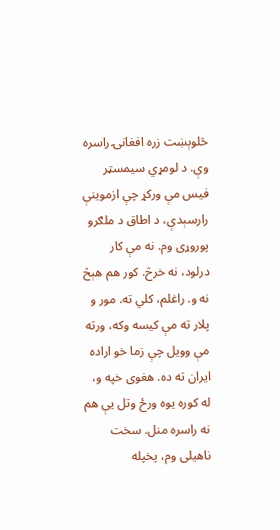څلوېښت زره افغانۍ راسره وې. د لومړي سیمسټر فیس مې ورکړ چې ازموینې رارسېدې، د اطاق د ملګرو پوروړی وم. نه مې کار درلود، نه خرڅ. کور هم هېڅ نه و. راغلم، کلي ته. مور و پلار ته مې کیسه وکه، ورته مې وویل چې زما خو اراده ایران ته ده. هغوی خپه و، له کوره یوه ورځ وتل یې هم نه راسره منل. سخت ناهیلی وم، پخپله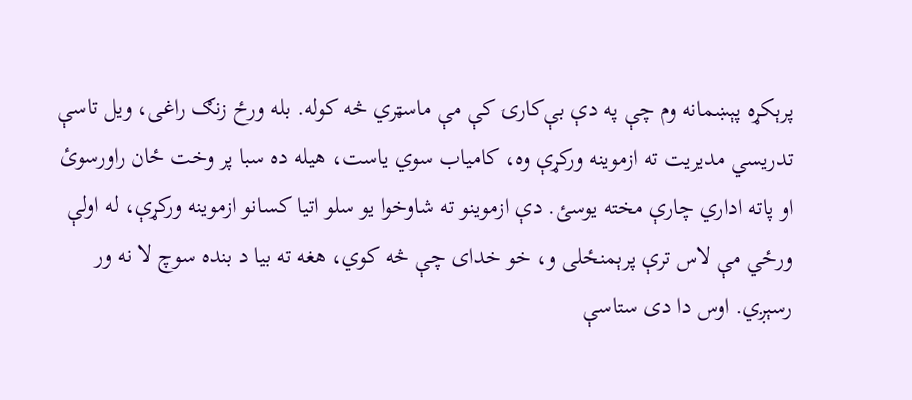پرېکړه پېښمانه وم چې په دې بې‌کارۍ کې مې ماسټري څه کوله. بله ورځ زنګ راغی، ویل تاسې تدریسي مدیریت ته ازموینه ورکړې وه، کامیاب سوي یاست، هیله ده سبا پر وخت ځان راورسوئ او پاته اداري چارې مخته یوسئ. دې ازموینو ته شاوخوا یو سلو اتیا کسانو ازموینه ورکړې، له اولې ورځي مې لاس ترې پرېمنځلی و، خو خدای چې څه کوي، هغه ته بیا د بنده سوچ لا نه ور رسېږي. اوس دا دی ستاسې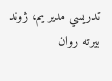تدریسي مدیر یم، ژوند بیرته روان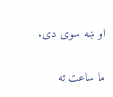او ښه سوی دی.

ما ساعت ته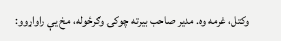وکتل، غرمه وه. مدیر صاحب بیرته چوکۍ وګرځوله، مخ یې راواړوو: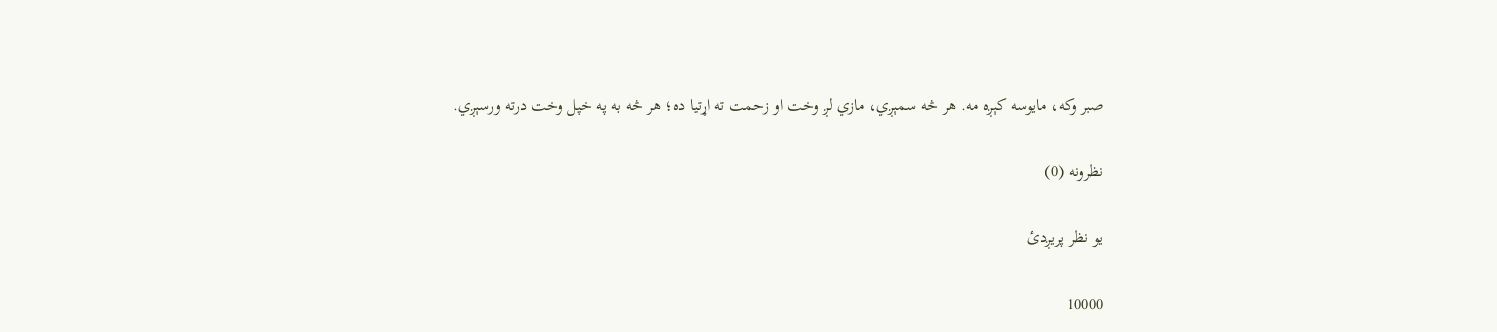صبر وکه، مایوسه کېږه مه. هر څه سمېږي، مازي لږ وخت او زحمت ته اړتیا ده؛ هر څه به په خپل وخت درته ورسېږي.

نظرونه (0)

یو نظر پریږدئ

10000